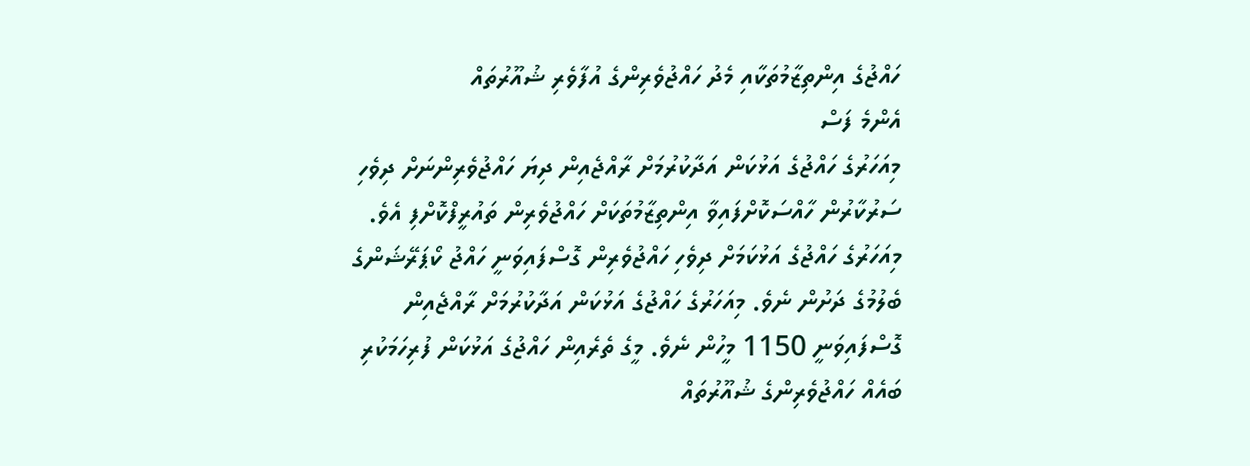ހައްޖުގެ އިންތިޒާމުތަކާއި މެދު ހައްޖުވެރިންގެ އުފާވެރި ޝުއޫރުތައް
އެންމެ ފަސް
މިއަހަރުގެ ހައްޖުގެ އަޅުކަން އަދާކުރުމަށް ރާއްޖެއިން ދިޔަ ހައްޖުވެރިންނަށް ދިވެހި ސަރުކާރުން ހާއްސަކޮށްފައިވާ އިންތިޒާމުތަކަށް ހައްޖުވެރިން ތައުރީފްކޮށްފި އެވެ.
މިއަހަރުގެ ހައްޖުގެ އަޅުކަމަށް ދިވެހި ހައްޖުވެރިން ގޮސްފައިވަނީ ހައްޖު ކޯޕަރޭޝަންގެ ބެލުމުގެ ދަށުން ނެވެ. މިއަހަރުގެ ހައްޖުގެ އަޅުކަން އަދާކުރުމަށް ރާއްޖެއިން ގޮސްފައިވަނީ 1150 މީހުން ނެވެ. މީގެ ތެރެއިން ހައްޖުގެ އަޅުކަން ފުރިހަމަކުރި ބައެއް ހައްޖުވެރިންގެ ޝުއޫރުތައް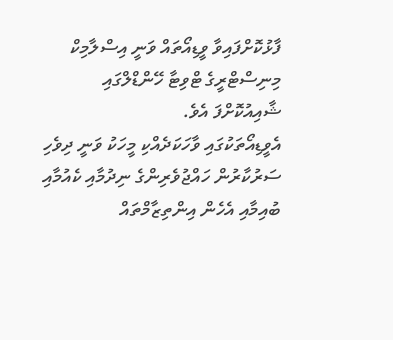ފާޅުކޮށްފައިވާ ވީޑިއޯތައް ވަނީ އިސްލާމިކް މިނިސްޓްރީގެ ޓްވިޓާ ހޭންޑްލްގައި ޝާއިއުކޮށްފަ އެވެ.
އެވީޑިއޯތަކުގައި ވާހަކަދެއްކި މީހަކު ވަނީ ދިވެހި ސަރުކާރުން ހައްޖުވެރިންގެ ނިދުމާއި ކެއުމާއި ބުއިމާއި އެހެން އިންތިޒާމްތައް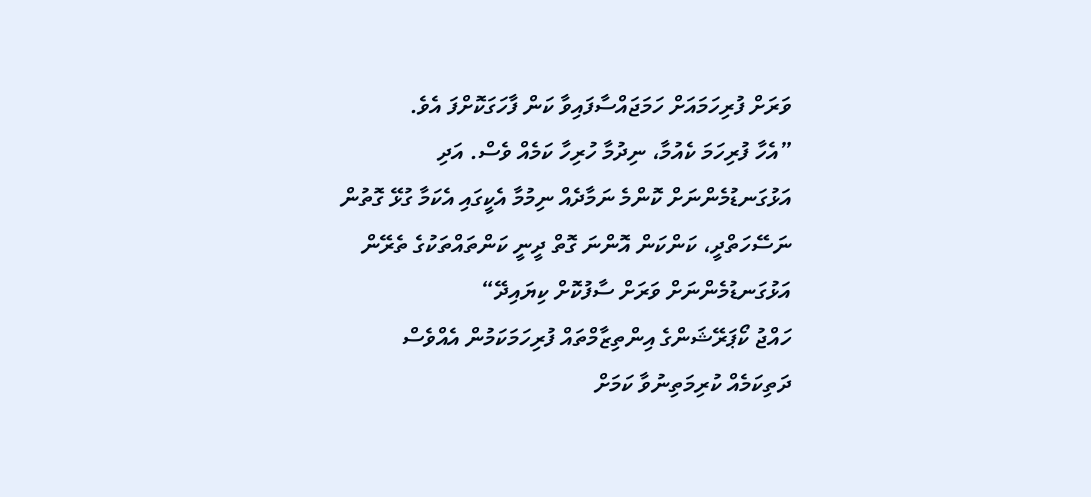ވަރަށް ފުރިހަމައަށް ހަމަޖައްސާފައިވާ ކަން ފާހަގަކޮށްފަ އެވެ.
”އެހާ ފުރިހަމަ ކެއުމާ، ނިދުމާ ހުރިހާ ކަމެއް ވެސް. އަދި އަޅުގަނޑުމެންނަށް ކޮންމެ ނަމާދެއް ނިމުމާ އެކީގައި އެކަމާ ގުޅޭ ގޮތުން ނަސޭހަތްދީ، ކަންކަން އޮންނަ ގޮތް ދީނީ ކަންތައްތަކުގެ ތެރޭން އަޅުގަނޑުމެންނަށް ވަރަށް ސާފުކޮށް ކިޔައިދޭ“
ހައްޖު ކޯޕަރޭޝަންގެ އިންތިޒާމްތައް ފުރިހަމަކަމުން އެއްވެސް ދަތިކަމެއް ކުރިމަތިނުވާ ކަމަށް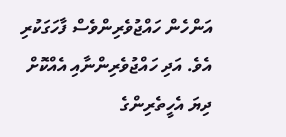އަންހެން ހައްޖުވެރިންވެސް ފާހަގަކުރި އެވެ. އަދި ހައްޖުވެރިންނާއި އެއްކޮށް ދިޔަ އެހީތެރިންގެ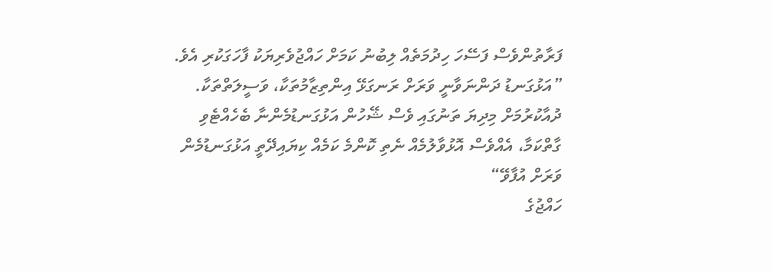ފަރާތުންވެސް ފަސޭހަ ހިދުމަތެއް ލިބުނު ކަމަށް ހައްޖުވެރިޔަކު ފާހަގަކުރި އެވެ.
”އަޅުގަނޑު ދަންނަވާނީ ވަރަށް ރަނގަޅޭ އިންތިޒާމުތަކާ، ވަސީލަތްތަކާ. ދުއާކުރުމަށް މިދިޔަ ތަނުގައި ވެސް ޝޭހުން އަޅުގަނޑުމެންނާ ބެހެއްޓެވި ގާތްކަމާ، އެއްވެސް އޮޅުވާލުމެއް ނެތި ކޮންމެ ކަމެއް ކިޔައިދޭތީ އަޅުގަނޑުމެން ވަރަށް އުފާވޭ“
ހައްޖުގެ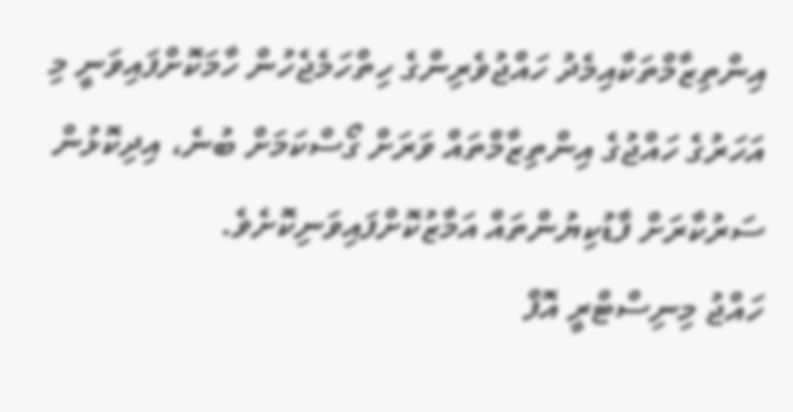އިންތިޒާމްތަކާއިމެދު ހައްޖުވެރިންގެ ހިތްހަމެޖެހުން ހާމަކޮށްފައިވަނީ މި އަހަރުގެ ހައްޖުގެ އިންތިޒާމްތައް ވަރަށް ގޯސްކަމަށް ބުނެ، އިދިކޮޅުން ސަރުކާރަށް ފާޑުކިޔުންތައް އަމާޒުކޮށްފައިވަނިކޮށެވެ.
ހައްޖު މިނިސްޓްރީ އޮފް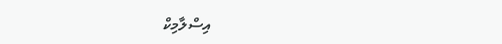އިސްލާމިކް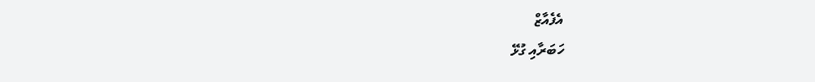އެފެއާޒް
ހަބަރާއި ގުޅޭ